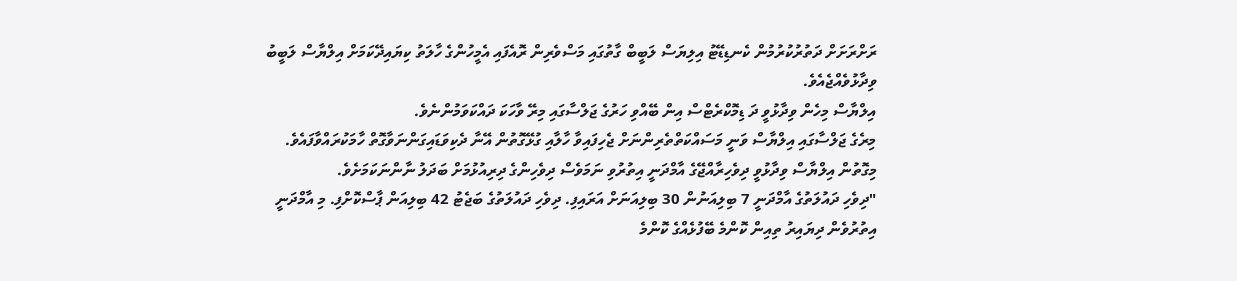ރަށްރަށަށް ދަތުރުކުރުމުން ކެނޑިޑޭޓު އިލިޔަސް ލަބީބް ގާތުގައި މަސްވެރިން ރޮއެފައި އެމީހުންގެ ހާލަތު ކިޔައިދޭކަމަށް އިލްޔާސް ލަބީބު ވިދާޅުވެއްޖެއެވެ.
އިލްޔާސް މިހެން ވިދާޅުވީ ދަ ޑިމޮކްރެޓްސް އިން ބޭއްވި ހަރުގެ ޖަލްސާގައި މިރޭ ވާހަކަ ދައްކަވަމުންނެވެ.
މިރެގެ ޖަލްސާގައި އިލްޔާސް ވަނީ މަސައްކަތްތެރިންނަށް ޖެހިފައިވާ ހާލާއި ގުޅޭގޮތުން އޭނާ ދެކިވަޑައިގަންނަވާގޮތް ހާމަކުރައްވާފައެވެ.
މިގޮތުން އިލްޔާސް ވިދާޅުވީ ދިވެހިރާއްޖޭގެ އާމްދަނީ އިތުރުވި ނަމަވެސް ދިވެހިންގެ ދިރިއުޅުމަށް ބަދަލު ނާންނަކަމަށެވެ.
"ދިވެހި ދައުލަތުގެ އާމްދަނީ 7 ބިލިއަނުން 30 ބިލިއަނަށް އަރައިފި. ދިވެހި ދައުލަތުގެ ބަޖެޓު 42 ބިލިއަން ޕާސްކޮށްފި. މި އާމްދަނީ އިތުރުވެން ދިޔައިރު ތިއިން ކޮންމެ ބޭފުޅެއްގެ ކޮންމެ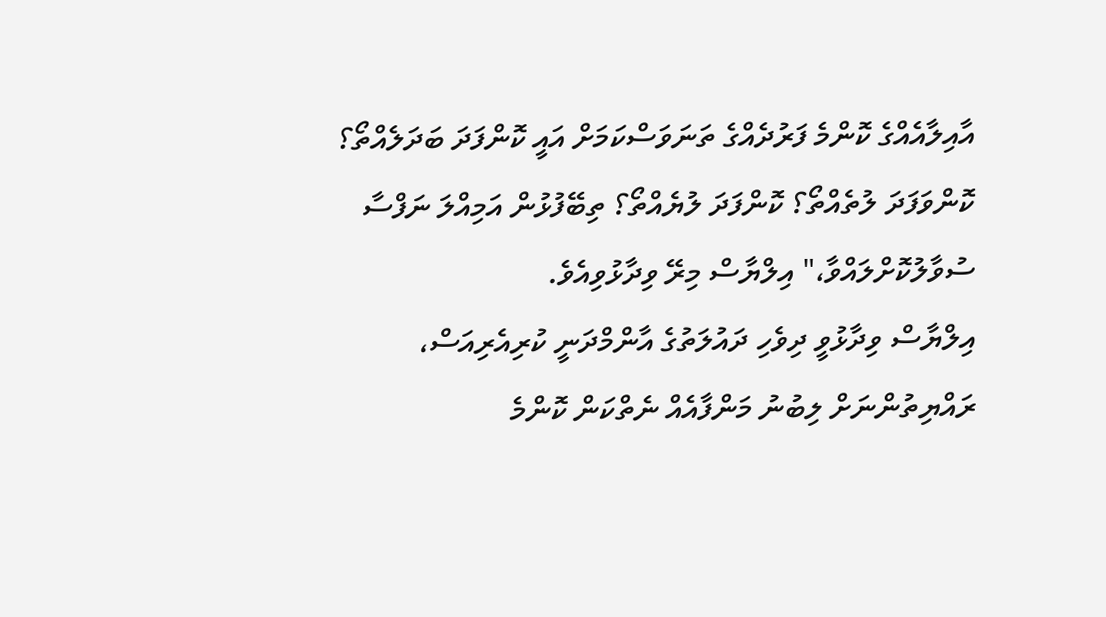އާއިލާއެއްގެ ކޮންމެ ފަރުދެއްގެ ތަނަވަސްކަމަށް އައީ ކޮންފަދަ ބަދަލެއްތޯ؟ ކޮންވަފަދަ ލުތެއްތޯ؟ ކޮންފަދަ ލުޔެއްތޯ؟ ތިބޭފުޅުން އަމިއްލަ ނަފްސާ ސުވާލުކޮށްލައްވާ،" އިލްޔާސް މިރޭ ވިދާޅުވިއެވެ.
އިލްޔާސް ވިދާޅުވީ ދިވެހި ދައުލަތުގެ އާންމްދަނީ ކުރިއެރިއަސް، ރައްޔިތުންނަށް ލިބުނު މަންފާއެއް ނެތްކަން ކޮންމެ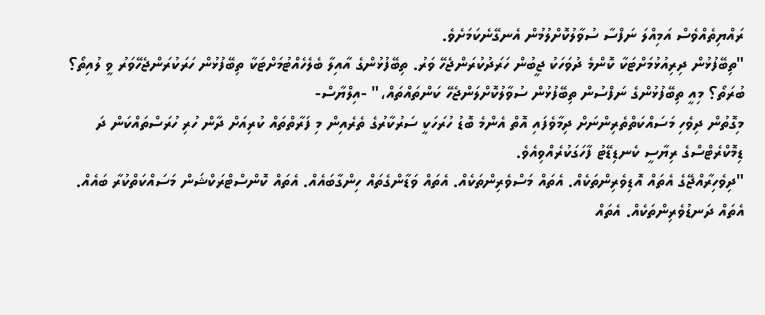ރައްޔިތެއްވެސް އަމިއްލަ ނަފްސާ ސުވާލުކޮށްލުމުން އެނގޭނެކަމަށެވެ.
"ތިބޭފުޅުން ދިރިއުޅުމަށްޓަކާ ކޮންމެ ދުވަހަކު ޖީބުން ހަރަދުކުރަންޖެހޭ ވަރު. ތިބޭފުޅުންގެ އާއިލާ ބެލެހެއްޓުމަށްޓަކާ ތިބޭފުޅުން ހަރަކުރަންޖެހޭވަރު ވީ ލުއިތޯ؟ ބުރަތޯ؟ މިއީ ތިބޭފުޅުންގެ ނަފްސުން ތިބޭފުޅުން ސުވާލުކޮށްލަންޖެހޭ ކަންތައްތައް،" -އިލްޔާސް-
މިގޮތުން ދިވެހި މަސައްކަތްތެރިންނަށް ދިމާވެފައި އޮތް އެންމެ ބޮޑު ހުރަހަކީ ސަރުކާރުގެ ތެރެއިން މި ފަރާތްތައް ކުރިއަށް ދާން ހުރި ހުރަސްތައްކަން ދަ ޑިމޮކްރެޓްސްގެ ރިޔާސީ ކެނޑިޑޭޓު ފާހަގަކުރެއްވިއެވެ.
"ދިވެހިރާއްޖޭގެ އެތައް އޮޑިވެރިންތަކެއް. އެތައް މަސްވެރިންތަކެއް. އެތައް ވަޑާންގެތައް ހިންގާބައެއް. އެތައް ކޮންސްޓްރަކްޝަން މަސައްކަތްކުރާ ބައެއް. އެތައް ދަނޑުވެރިންތަކެއް. އެތައް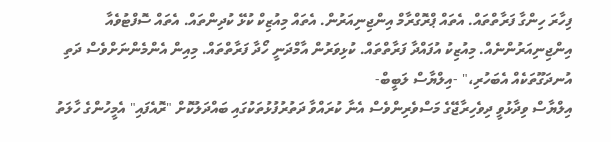ފިހާރަ ހިންގާ ފަރާތްތައް. އެތައް ޕްރޮގްރާމް އިންޖިނިއަރުން. އެތައް މިއުޒިކް ކުޅޭ ކުދިންތައް. އެތައް ސޮފްޓުވެއާ އިންޖިނިއަރުންނެއް. މިއުޒިކު އުފައްދާ ފަރާތްތައް. ކުޅިވަރުން އާމްދަނީ ހޯދާ ފަރާތްތައް. މިއިން އެންމެންނަށްވެސް ދަތި އުނދަގޫތަކެއް އެބަހުރި،" -އިލްޔާސް ލަބީބް-
އިލްޔާސް ވިދާޅުވީ ދިވެހިރާޖޭގެ މަސްވެރިންވެސް އެނާ ކުރައްވާ ދަތުރުފުޅުތަކުގައި ބައްދަލުކޮށް "ރޮއެފައި" އެމީހުންގެ ހާލަތު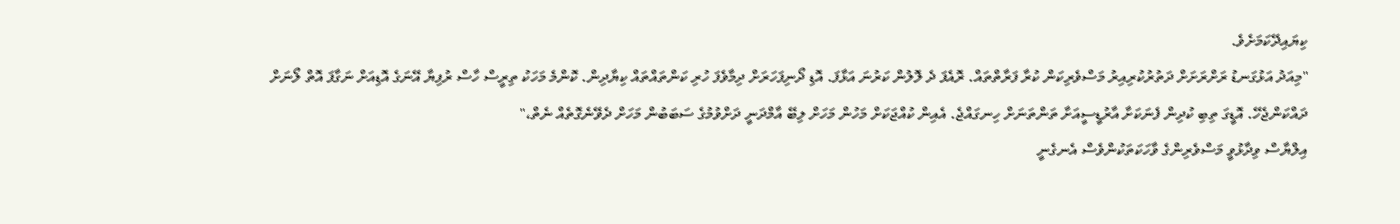ކިޔައިދޭކަމަށެވެ.
"މިއަދު އަޅުގަނޑު ރަށްރަށަށް ދަތުރުކުރިއިރު މަސްވެރިކަން ކުރާ ފަރާތްތައް. ރޮއެފަ ދެ ލޮލުން ކަރުނަ އަޅާފަ. އޮޑި ދޯނިފަހަރަށް ދިމާވެފަ ހުރި ކަންތައްތައް ކިޔާދިން. ކޮންމެ މަހަކު ތިރީސް ހާސް ރުފިޔާ އޭނަގެ އޮޑިއަށް ނަގާފަ އޮތް ލޯނަށް ދައްކަންޖެހޭ. އޮޑީގަ ތިބި ކުދިން ފެނަކަށާ އާރުޑީސީއަށާ ތަންތަނަށް ހިނގައްޖެ. އެއިން ކުއްޖަކަށް މަހުން މަހަށް ލިބޭ އާމްދަނީ ދަށްވުމުގެ ސަބަބުން މަހަށް ދެވޭނެގޮތެއް ނެތް،"
އިލްޔާސް ވިދާޅުވީ މަސްވެރިންގެ ވާހަކަތަކުންވެސް އެނގެނީ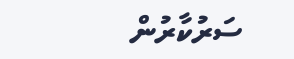ސަރުކާރުން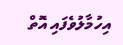އިހުމާލުވެފައި އޮތް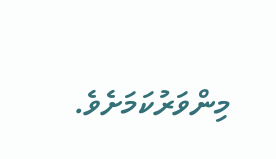މިންވަރުކަމަށެވެ.